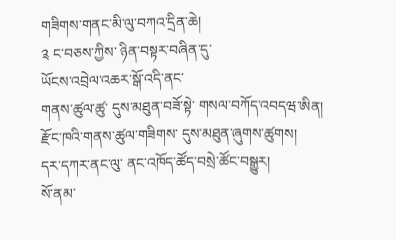གཟིགས་གནང་མི་ལུ་བཀའ་དྲིན་ཆེ།
༉ ང་བཅས་ཀྱིས་ ཉིན་བསྟར་བཞིན་དུ་
ཡོངས་འབྲེལ་འཆར་སྒོ་འདི་ནང་
གནས་ཚུལ་ཚུ་ དུས་མཐུན་བཟོ་སྟེ་ གསལ་བཀོད་འབདཝ་ཨིན།
རྫོང་ཁའི་གནས་ཚུལ་གཟིགས་ དུས་མཐུན་ཞུགས་ཚུགས།
དར་དཀར་ནང་ལུ་ ནང་འཁོད་ཚོད་བསྲེ་ཚོང་བསྒྱུར།
སོ་ནམ་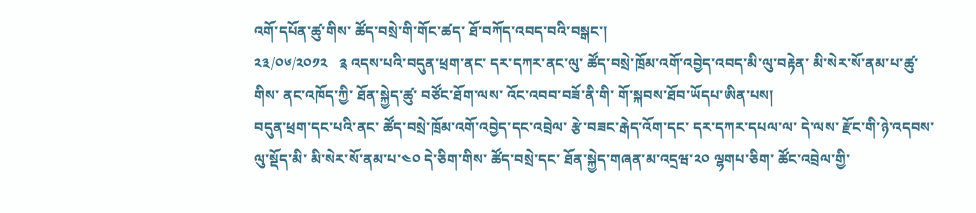འགོ་དཔོན་ཚུ་གིས་ ཚོད་བསྲེ་གི་གོང་ཚད་ ཐོ་བཀོད་འབད་བའི་བསྒང་།
༢༣/༠༦/༢༠༡༢   ༉ འདས་པའི་བདུན་ཕྲག་ནང་ དར་དཀར་ནང་ལུ་ ཚོད་བསྲེ་ཁྲོམ་འགོ་འབྱེད་འབད་མི་ལུ་བརྟེན་ མི་སེར་སོ་ནམ་པ་ཚུ་གིས་ ནང་འཁོད་ཀྱི་ ཐོན་སྐྱེད་ཚུ་ བཙོང་ཐོག་ལས་ འོང་འབབ་བཟོ་ནི་གི་ གོ་སྐབས་ཐོབ་ཡོདཔ་ཨིན་པས།
བདུན་ཕྲག་དང་པའི་ནང་ ཚོད་བསྲེ་ཁྲོམ་འགོ་འབྱེད་དང་འབྲེལ་ རྩེ་བཟང་རྒེད་འོག་དང་ དར་དཀར་དཔལ་ལ་ དེ་ལས་ རྫོང་གི་ཉེ་འདབས་ལུ་སྡོད་མི་ མི་སེར་སོ་ནམ་པ་༤༠ དེ་ཅིག་གིས་ ཚོད་བསྲེ་དང་ ཐོན་སྐྱེད་གཞན་མ་འདྲཝ་༢༠ ལྷགཔ་ཅིག་ ཚོང་འབྲེལ་གྱི་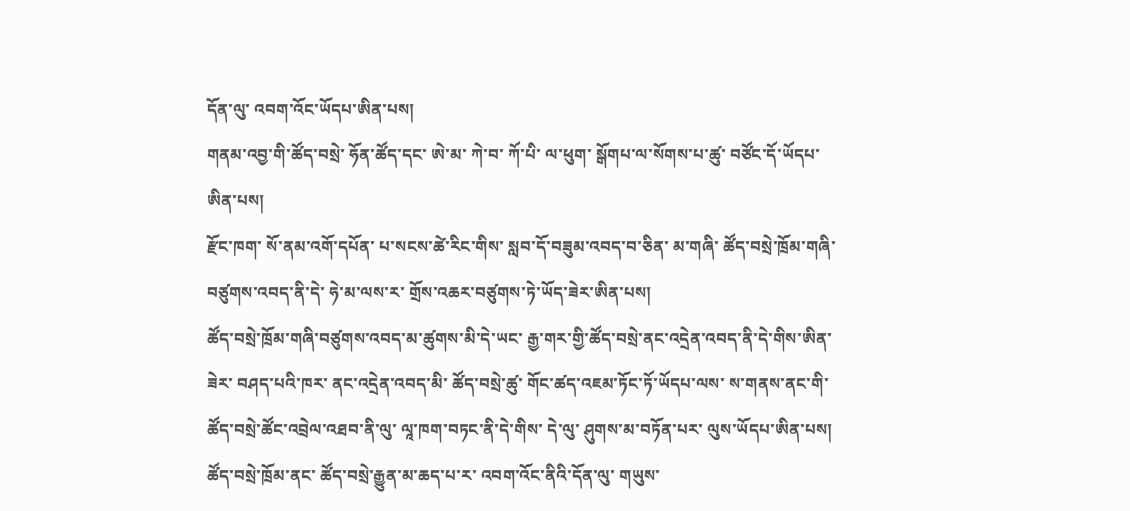དོན་ལུ་ འབག་འོང་ཡོདཔ་ཨིན་པས།
གནམ་འབྱ་གི་ཚོད་བསྲེ་ ཧོན་ཚོད་དང་ ཨེ་མ་ ཀེ་བ་ ཀོ་པི་ ལ་ཕུག་ སྒོགཔ་ལ་སོགས་པ་ཚུ་ བཙོང་དོ་ཡོདཔ་ཨིན་པས།
རྫོང་ཁག་ སོ་ནམ་འགོ་དཔོན་ པ་སངས་ཚེ་རིང་གིས་ སླབ་དོ་བཟུམ་འབད་བ་ཅིན་ མ་གཞི་ ཚོད་བསྲེ་ཁྲོམ་གཞི་བཙུགས་འབད་ནི་དེ་ ཧེ་མ་ལས་ར་ གྲོས་འཆར་བཙུགས་ཏེ་ཡོད་ཟེར་ཨིན་པས།
ཚོད་བསྲེ་ཁྲོམ་གཞི་བཙུགས་འབད་མ་ཚུགས་མི་དེ་ཡང་ རྒྱ་གར་གྱི་ཚོད་བསྲེ་ནང་འདྲེན་འབད་ནི་དེ་གིས་ཨིན་ཟེར་ བཤད་པའི་ཁར་ ནང་འདྲེན་འབད་མི་ ཚོད་བསྲེ་ཚུ་ གོང་ཚད་འཇམ་ཏོང་ཏོ་ཡོདཔ་ལས་ ས་གནས་ནང་གི་ ཚོད་བསྲེ་ཚོང་འབྲེལ་འཐབ་ནི་ལུ་ ལཱ་ཁག་བཏང་ནི་དེ་གིས་ དེ་ལུ་ ཤུགས་མ་བཏོན་པར་ ལུས་ཡོདཔ་ཨིན་པས།
ཚོད་བསྲེ་ཁྲོམ་ནང་ ཚོད་བསྲེ་རྒྱུན་མ་ཆད་པ་ར་ འབག་འོང་ནིའི་དོན་ལུ་ གཡུས་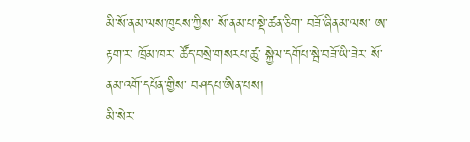མི་སོ་ནམ་ལས་ཁུངས་ཀྱིས་ སོ་ནམ་པ་སྡེ་ཚན་ཅིག་ བཟོ་ཞིནམ་ལས་ ཨ་རྟག་ར་ ཁྲོམ་ཁར་ ཚོད་བསྲེ་གསརཔ་ཚུ་ སྐྱེལ་དགོཔ་སྦེ་བཟོ་ཡི་ཟེར་ སོ་ནམ་འགོ་དཔོན་གྱིས་ བཤདཔ་ཨིན་པས།
མི་སེར་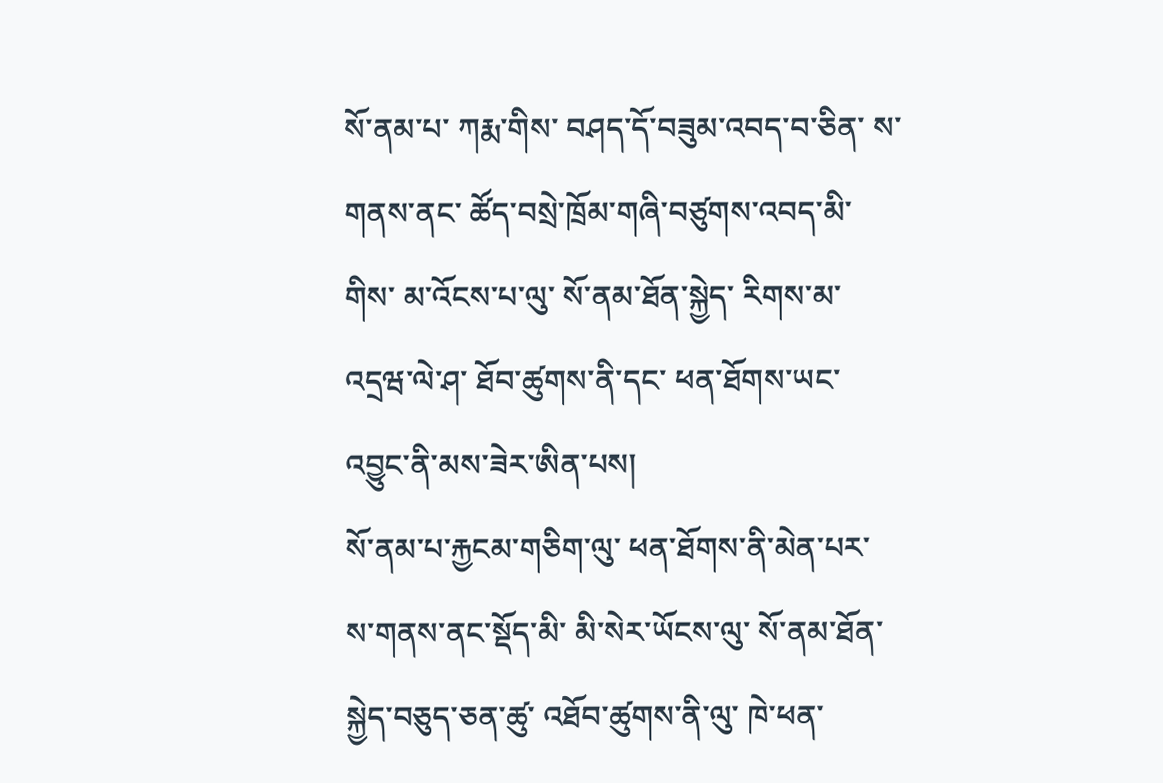སོ་ནམ་པ་ ཀརྨ་གིས་ བཤད་དོ་བཟུམ་འབད་བ་ཅིན་ ས་གནས་ནང་ ཚོད་བསྲེ་ཁྲོམ་གཞི་བཙུགས་འབད་མི་གིས་ མ་འོངས་པ་ལུ་ སོ་ནམ་ཐོན་སྐྱེད་ རིགས་མ་འདྲཝ་ལེ་ཤ་ ཐོབ་ཚུགས་ནི་དང་ ཕན་ཐོགས་ཡང་ འབྱུང་ནི་མས་ཟེར་ཨིན་པས།
སོ་ནམ་པ་རྐྱངམ་གཅིག་ལུ་ ཕན་ཐོགས་ནི་མེན་པར་ ས་གནས་ནང་སྡོད་མི་ མི་སེར་ཡོངས་ལུ་ སོ་ནམ་ཐོན་སྐྱེད་བཅུད་ཅན་ཚུ་ འཐོབ་ཚུགས་ནི་ལུ་ ཁེ་ཕན་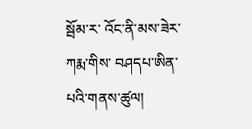སྦོམ་ར་ འོང་ནི་མས་ཟེར་ ཀརྨ་གིས་ བཤདཔ་ཨིན་པའི་གནས་ཚུལ།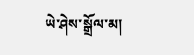ཡེ་ཤེས་སྒྲོལ་མ།